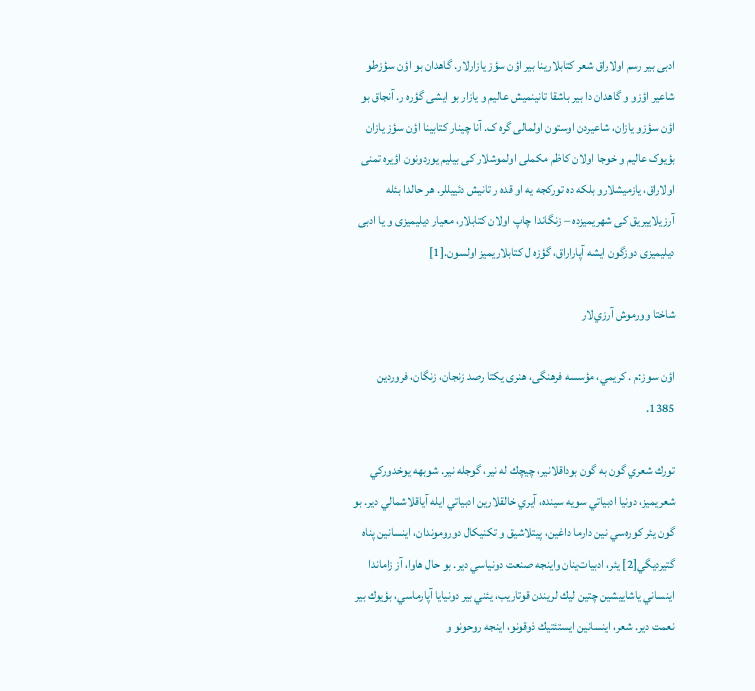ادبی بیر رسم اولاراق شعر کتابلارینا بیر اؤن سؤز یازارلار. گاهدان بو اؤن سؤزطو شاعیر اؤزو و گاهدان دا بیر باشقا تانینمیش عالیم و یازار بو ایشی گؤره ر. آنجاق بو اؤن سؤزو یازان، شاعیردن اوستون اولمالی گره ک. آنا چینار کتابینا اؤن سؤز یازان بؤیوک عالیم و خوجا اولان کاظم مکملی اولموشلار کی بیلیم یوردونون اؤیره تمنی اولاراق، یازمیشلارو بلکه ده تورکجه یه او قده ر تانیش دئییللر. هر حالدا بئله آرزیلاییریق کی شهریمیزده – زنگاندا چاپ اولان کتابلار، معیار دیلیمیزی و یا ادبی دیلیمیزی دوزگون ایشه آپاراراق، گؤزه ل کتابلاریمیز اولسون.[1]

شاختا وورموش آرزي‌لار

اؤن سوز:م . كريمي، مؤسسه فرهنگی، هنری یکتا رصد زنجان، زنگان، فروردين 1385.

تورك شعري گون به گون بوداقلانير، چيچك ‌له نير، گوجله نير. شوبهه يوخدوركي شعريميز، دونيا ادبياتي سويه سينده، آيري خالقلارين ادبياتي ايله آياقلاشمالي دير. بو گون يئر كوره‌سي نين دارما داغين، پيتلاشيق و تكنيكال دوروموندان، اينسانين پناه گتيرديگي[2] يئر، ادبيات‌ينان واينجه صنعت دونياسي دير. بو حال هاوا، آز زاماندا اينساني ياشاييشين چتين ليك لريندن قوتاريب، يئني بير دونيايا آپارماسي، بؤيوك بير نعمت دير. شعر، اينسانين ايستئتيك ذوقونو، اينجه روحونو و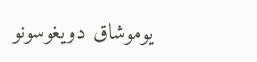يوموشاق دويغوسونو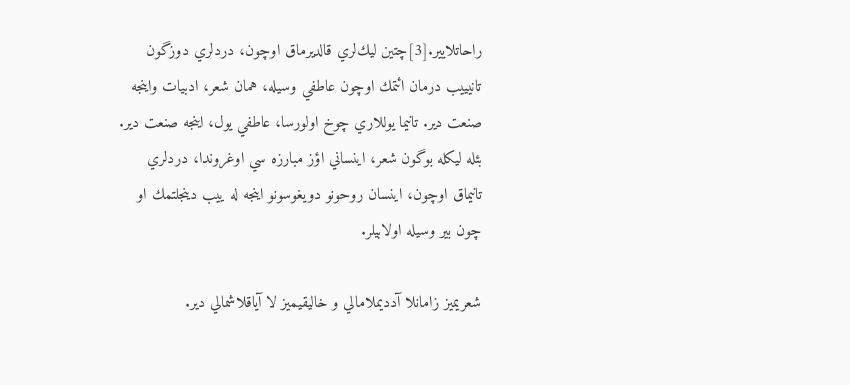راحاتلايير.[3]چتين ليك‌لري قالديرماق اوچون، دردلري دوزگون تانيييب درمان ائتمك اوچون عاطفي وسيله، همان شعر، ادبيات واينجه صنعت دير. تانيما يوللاري چوخ اولورسا، عاطفي يول، اينجه صنعت دير. بئله ليكله بوگون شعر، اينساني اؤز مبارزه سي اوغروندا، دردلري تانيماق اوچون، اينسان روحونو دويغوسونو اينجه له ييب دينجلتمك او چون بير وسيله اولابيلر.

شعريميز زامانلا آدديملامالي و خاليقيميز لا آياقلاشمالي دير.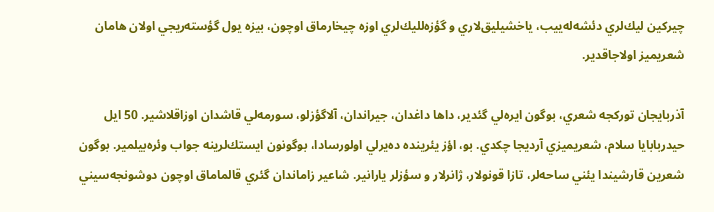چيركين ليك‌لري دئشه‌له‌ييب، ياخشيليق‌لاري و گؤزه‌لليك‌لري اوزه چيخارماق اوچون، بيزه يول گؤسته‌ريجي اولان هامان شعريميز اولاجاقدير.

آذربايجان توركجه شعري، بوگون ايره‌لي گئدير، داها داغدان، جيراندان، آلاگؤزلو، سورمه‌لي قاشدان اوزاقلاشير. 50 ايل حيدربابايا سلام، شعريميزي آرديجا چكدي. بو، اؤز يئرينده ده‌يرلي اولورسادا، بوگونون ايستك‌لرينه جواب وئره‌بيلمير. بوگون شعرين قارشيندا يئني ساحه‌لر، تازا قونولار، ژانرلار و سؤزلر يارانير. شاعير زاماندان گئري قالماماق اوچون دوشونجه‌سيني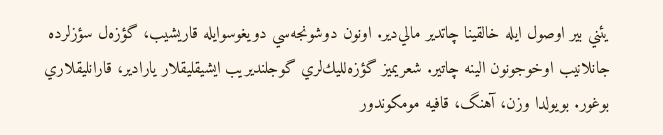يئني بير اوصول ايله خالقينا چاتدير مالي‌دير. اونون دوشونجه‌سي دويغوسوايله قاريشيب، گؤزه‌ل سؤزلرده جانلانيب اوخوجونون الينه چاتير. شعريميز گؤزه‌لليك‌لري گوجلنديريب ايشيقليقلار يارادير، قارانليقلاري بوغور. بويولدا وزن، آهنگ، قافيه مومكوندور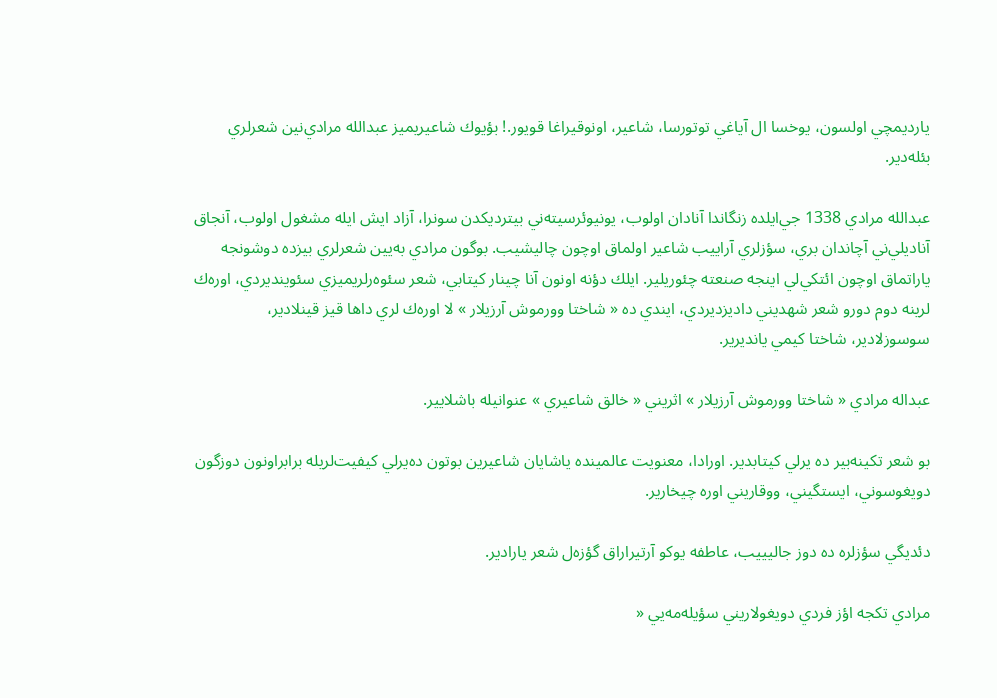يارديمچي اولسون، يوخسا ال آياغي توتورسا، شاعير، اونوقيراغا قويور.! بؤيوك شاعيريميز عبدالله مرادي‌نين شعرلري بئله‌دير.

عبدالله مرادي 1338 جي‌ايلده زنگاندا آنادان اولوب، يونيوئرسيته‌ني بيترديكدن سونرا، آزاد ايش ايله مشغول اولوب، آنجاق آناديلي‌ني آچاندان بري، سؤزلري آراييب شاعير اولماق اوچون چاليشيب. بوگون مرادي به‌يين شعرلري بيزده دوشونجه ياراتماق اوچون ائتكي‌لي اينجه صنعته چئوريلير. ايلك دؤنه اونون آنا چينار كيتابي، شعر سئوه‌رلريميزي سئوينديردي، ‌اوره‌ك لرينه دوم دورو شعر شهديني داديزديردي، ايندي ده « شاختا وورموش آرزيلار » لا اوره‌ك لري داها قيز قينلادير، سوسوزلادير، شاختا كيمي يانديرير.

عبداله مرادي « شاختا وورموش آرزيلار » اثريني « خالق شاعيري » عنوانيله باشلايير.

بو شعر تكينه‌بير ده يرلي كيتابدير. اورادا، معنويت عالمينده ياشايان شاعيرين بوتون ده‌يرلي كيفيت‌لريله برابر‌اونون دوزگون دويغوسوني، ايستگيني، ووقاريني اوره چيخارير.

دئديگي سؤزلره ده دوز جاليييب، عاطفه يوكو آرتيراراق گؤزه‌ل شعر يارادير.

مرادي تكجه اؤز فردي دويغولاريني سؤيله‌مه‌يي «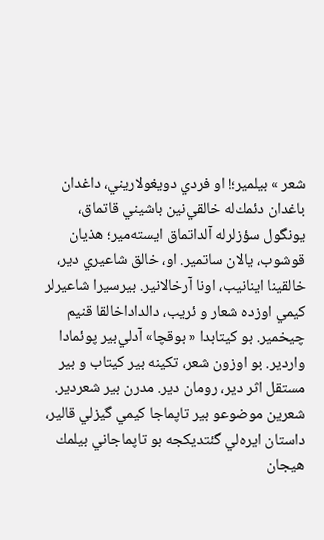شعر » بيلمير؛! او فردي دويغولاريني، داغدان باغدان دئمك‌له خالقي‌نين باشيني قاتماق، يونگول سؤزلرله آلداتماق ايسته‌مير؛ هذيان قوشوب، يالان ساتمير. او، خالق شاعيري دير، خالقينا اينانيب، اونا آرخالانير. بيرسيرا شاعيرلر كيمي اوزده شعار و ئريب، دالداداخالقا قنيم چيخمير. بو كيتابدا « بوقچا» آدلي‌بير پوئمادا واردير. بو اوزون شعر، تكينه بير كيتاب و بير مستقل اثر دير، رومان دير. مدرن بير شعردير. شعرين موضوعو بير تاپماجا كيمي گيزلي قالير، داستان ايره‌لي گئتديكجه بو تاپماجاني بيلمك هيجان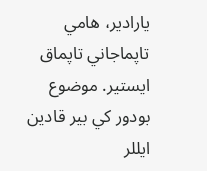يارادير، هامي تاپماجاني تاپماق ايستير. موضوع بودور كي بير قادين ايللر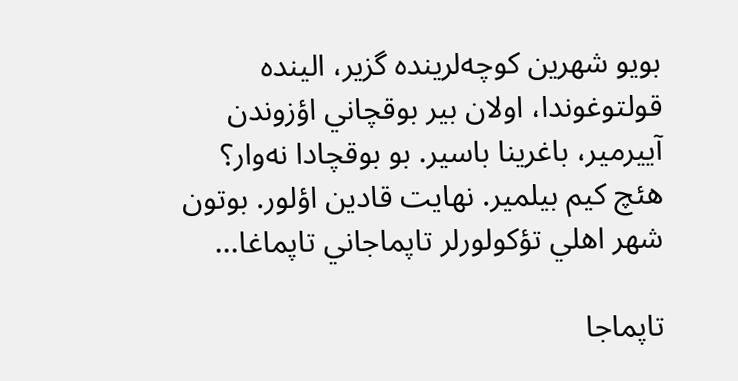بويو شهرين كوچه‌لرينده گزير، الينده قولتوغوندا، اولان بير بوقچاني اؤزوندن آييرمير، باغرينا باسير. بو بوقچادا نه‌وار؟ هئچ كيم بيلمير. نهايت قادين اؤلور. بوتون شهر اهلي تؤكولورلر تاپماجاني تاپماغا...

تاپماجا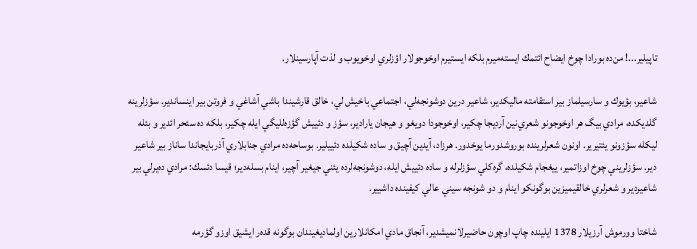تاپيلير...! من‌ده بورادا چوخ ايضاح ائتمك ايسته‌ميرم بلكه ايستيرم اوخوجولار اؤزلري اوخويوب و لذت آپارسينلار.

شاعير، بؤيوك و سارسيلماز بير استقامته ماليكدير، شاعير درين دوشونجه‌لي، اجتماعي باخيش لي، خالق قارشيندا باشي آشاغي و فروتن بير اينساندير. سؤزلرينه گلديكده، مرادي بيگ هر اوخوجونو شعري‌نين آرديجا چكير، اوخوجودا دويغو و هيجان يارادير، سؤز و دئييش گؤزه‌لليگي ايله چكير، بلكه ده سئحر ائدير و بئله ليكله سؤزونو يئتيرير. اونون شعرلرينده بوروشدورما يوخدور. هرزاد، آيدين آچيق و ساده شكيلده دئييلير. بوساحه‌ده مرادي جنابلاري آذربايجاندا ساناز بير شاعير دير. سؤزلريني چوخ اوزاتمير، ييغجام شكيلده، گره‌كلي سؤزلرله و ساده دئييش ايله، دوشونجه‌لرده يئني جيغير آچير، اينام بسله‌دير؛ قيسا دئسك: مرادي ده‌يرلي بير شاعيردير و شعرلري خالقيميزين بوگونكو اينام و دو شونجه سيني عالي كيفينده داشيير.

شاختا وورموش آرزيلار 1378 ايلينده چاپ اوچون حاضيرلانميشدير، آنجاق مادي امكانلارين اولماديغيندان بوگونه قده‌ر ايشيق اوزو گؤرمه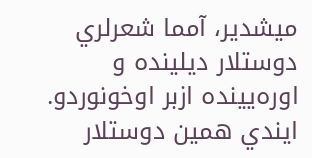ميشدير، آمما شعرلري دوستلار ديلينده و اوره‌يينده ازبر اوخونوردو. ايندي همين دوستلار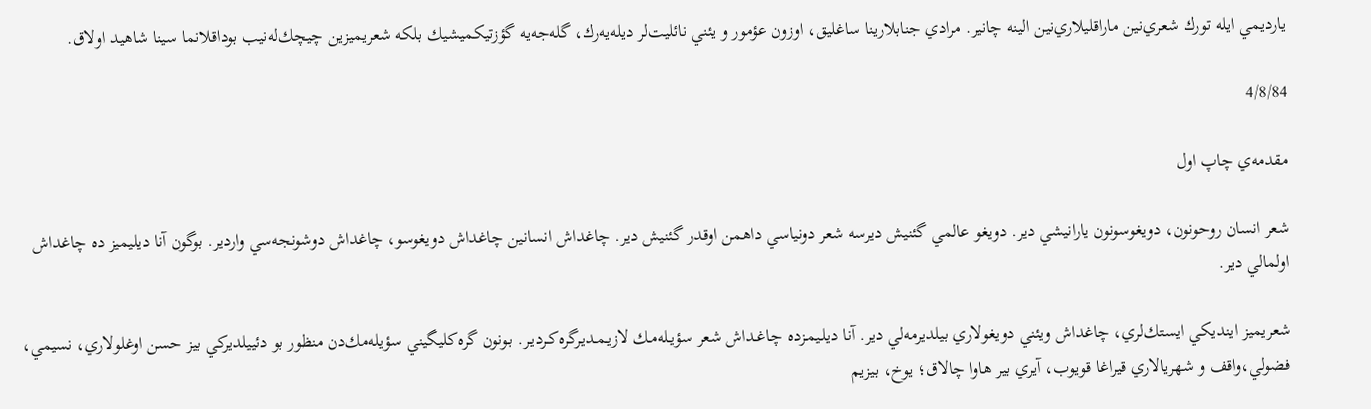يارديمي ايله تورك شعري‌نين ماراقليلاري‌نين الينه چانير. مرادي جنابلارينا ساغليق، اوزون عؤمور و يئني نائليت‌لر ديله‌يه‌رك، گله‌جه‌يه گؤزتيكميشيك بلكه شعريميزين چيچك‌له‌نيب بوداقلانما سينا شاهيد اولاق.

4/8/84

مقدمه‌ي چاپ اول

شعر انسان روحونون، دويغوسونون يارانيشي دير. دويغو عالمي گئنيش ديرسه شعر دونياسي داهمن اوقدر گئنيش دير. چاغداش انسانين چاغداش دويغوسو، چاغداش دوشونجه‌سي واردير. بوگون آنا ديليميز ده چاغداش اولمالي دير.

شعريميز اينديكي ايستك‌لري، چاغداش ويئني دويغولاري بيلديرمه‌لي دير. آنا ديلـيمـزده چـاغـداش شعر سؤيـله‌مـك لازيـمـديـرگره‌كـرديـر. بـونون گره‌كليگيني سؤيله‌مك‌دن منظور بو دئييلديركي بيز حسن اوغلولاري، نسيمي، فضولي،واقف و شهريالاري قيراغا قويوب، آيري بير هاوا چالاق؛ يوخ، بيزيم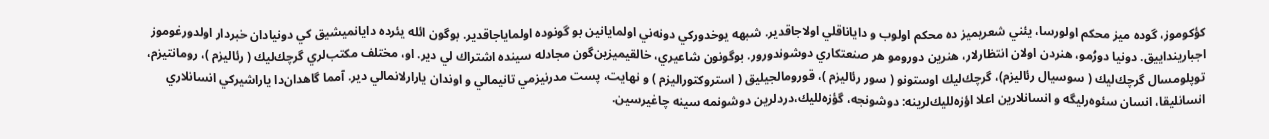كؤكوموز، گوده ميز محكم اولورسا، يئني شعريميز ده محكم اولوب و داياناقلي اولاجاقدير. شبهه يوخدوركي دونه‌ني اولمايانين بو گونوده اولماياجاقدير. بوگون ائله يئرده دايانميشيق كي دونيادان خبردار اولدورغوموز اجبارينداييق. دونيا دورُمو، هنردن اولان انتظارلار، هنرين دورومو هر صنعتكاري دوشوندورور. بوگونون شاعيري، خالقيميزين‌گون مجادله سينده اشتراك لي دير. او، مختلف مكتب‌لري گرچك‌ليك ( رئاليزم )، رومانتيزم، توپلومسال گرچك‌ليك ( سوسيال رئاليزم)، گرچك‌ليك اوستونو ( سور رئاليزم )، قورومالجيليق ( استروكتوراليزم ) و نهايت، پست مدرنيزمي تانيمالي و اوندان يارارلانمالي دير. آمما گاهدان‌دا ياراشيركي انسانلاري انسانليقا، انسان سئوه‌رليگه و انسانلارين اعلا اؤزه‌لليك‌لرينه: دوشونجه، گؤزه‌لليك،دردلرين دوشونمه سينه چاغيرسين.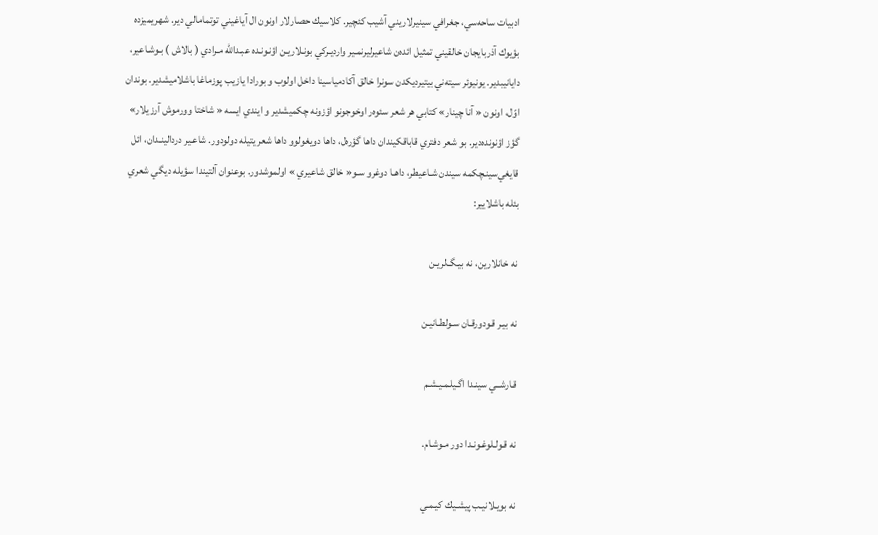ادبيات ساحه‌سي، جغرافي سينيرلاريني آشيب كئچير. كلاسيك حصارلار اونون ال آياغيني توتمامالي دير. شهريميزده بؤيوك آذربايجان خالقيني تمثيل ائده‌ن شاعيرليرنمـير وارديـركي بونـلاريـن اؤنـونـده عبـدالله مـرادي ( بالاش ) بـوشـاعير، دايانيبدير. يونيوئر سيته‌ني بيتيرديكدن سونرا خالق آكادمياسينا داخل اولوب و بورادا يازيب پوزماغا باشلاميشدير. بوندان اوّل، اونون « آنا چينار» كتابي هر شعر سئوه‌ر اوخوجونو اؤزونه چكميشدير و ايندي ايسه « شاختا وورموش آرزيلار» گؤز اؤنونده‌دير. بو شعر دفتري قاباقكيندان داها گؤره‌ل، داها دويغولوو داها شعر يتيله دولودور. شاعـير دردالينـدان، ائل قايغي‌سينـچكمه سيندن شـاعيطر، داهـا دوغرو سـو« خالق شاعيري » اولموشدور. بوعنوان آلتيندا سؤيله ديگي شعري بئله باشلايير:

نه خانلارين، نه بيـگ‌لريـن

نه بيـر قـودورقـان سـولطـانيـن

قـارشــي سينـدا اگـيلـمـيـشـم

نه قـولـلوغـونـدا دور مـوشـام.

نه بويـلانيـب پيشـيك كيـمـي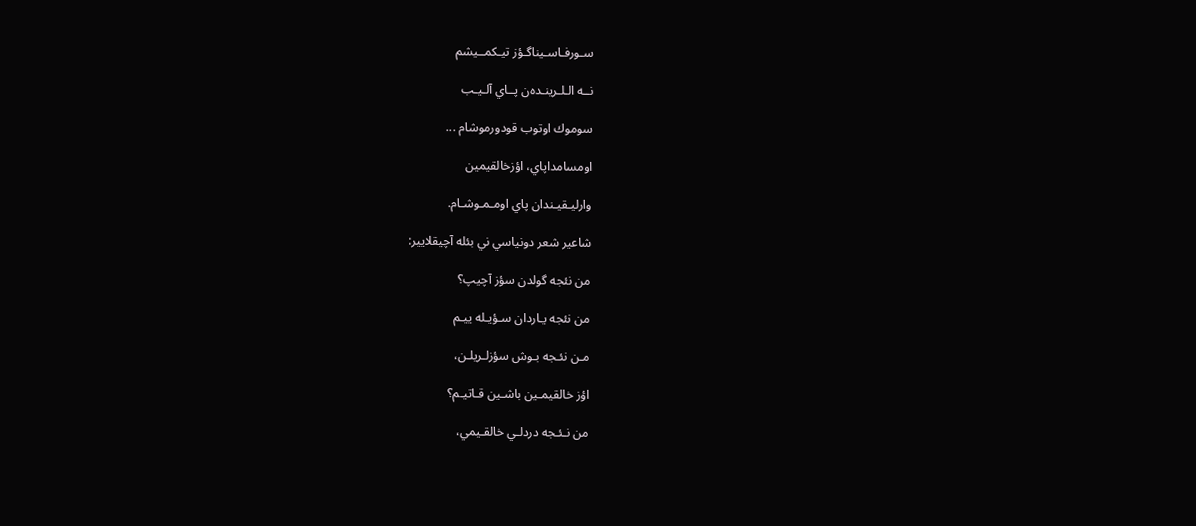سـورفـاسـيناگـؤز تيـكمــيشم

نــه الـلـرينـده‌ن پــاي آلـيـب

سوموك اوتوب قودورموشام ...

اومسامداپاي، اؤزخالقيمين

وارليـقيـندان پاي اومـمـوشـام.

شاعير شعر دونياسي ني بئله آچيقلايير:

من نئجه گولدن سؤز آچيپ؟

من نئجه يـاردان سـؤيـله ييـم

مـن نئـجه بـوش سؤزلـريلـن،

اؤز خالقيمـين باشـين قـاتيـم؟

من نـئـجه دردلـي خالقـيمي،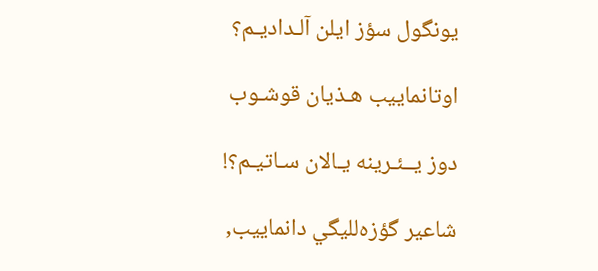يونگول سؤز ايلن آلـداديـم؟

اوتانماييب هـذيان قوشـوب

دوز يــئـرينه يـالان سـاتيـم؟!

شاعير گؤزه‌لليگي دانماييب,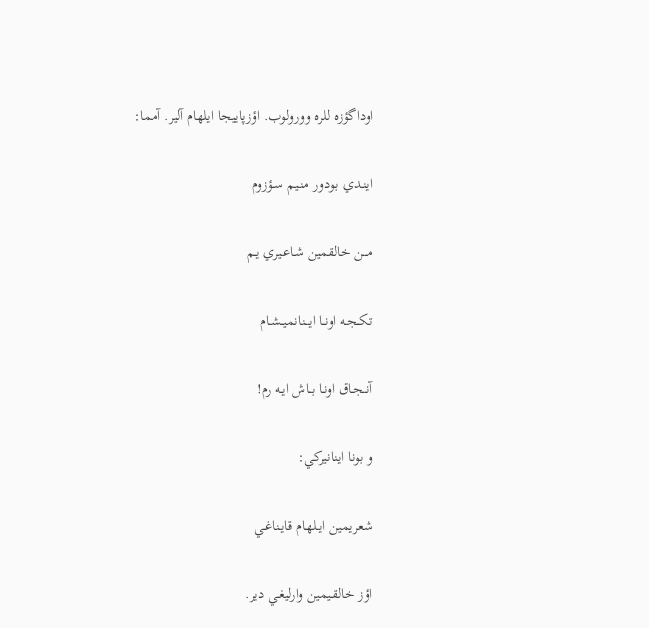اوداگؤزه للره وورولوب. اؤزپاييجا ايلهام آلير. آمما:

اينـدي بـودور منـيم سـؤزوم

مـــن خالقمين شـاعـيري يـم

تكــجـه اونــا ايـــنانميــشـام

آنــجـاق اونـا بــاش ايـه رم!

و بونا اينانيركي:

شعريمين ايـلهـام قايـناغـي

اؤز خالقـيمين وارليغـي دير.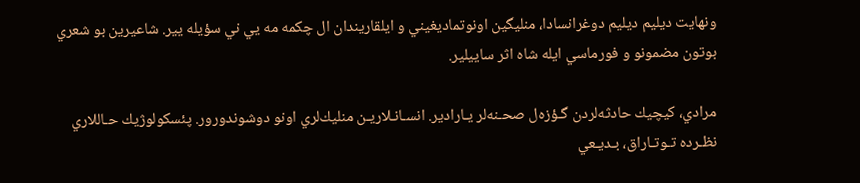ونهايت ديليم ديليم دوغرانسادا، منليگين اونوتماديغيني و ايلقاريندان ال چكمه مه يي ني سؤيله يير. شاعيرين بو شعري بوتون مضمونو و فورماسي ايله شاه اثر ساييلير.

مرادي، كيچيك حادثه‌لردن گـؤزه‌ل صحـنه‌لر يـارادير. انسـانـلاريـن منليك‌لري اونو دوشوندورور. پئسكولوژيك حـاللاري نظـرده تـوتـاراق، بـديـعي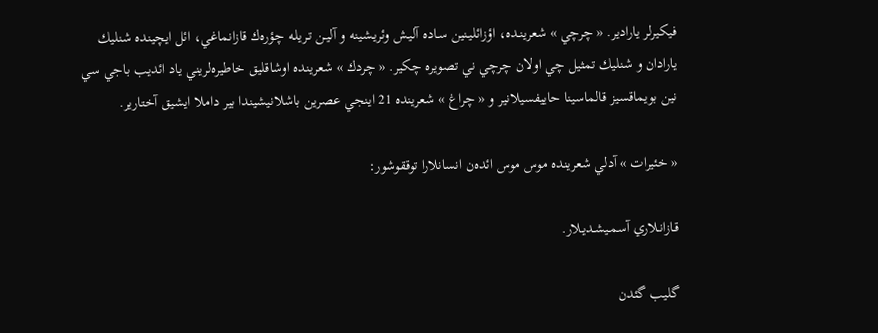فيكيرلر يارادير. « چرچي » شعرينـده، اؤزائليـنين سـاده آليـش وئريـشينه و آليـن تـريلـه چؤره‌ك قازانماغي، ائل ايچينده شنليك يارادان و شنليك تمثيل چي اولان چرچي ني تصويره چكير. « چردك » شعرينده اوشاقليق خاطيره‌لريني ياد ائديب باجي سي نين بويماقسيز قالماسينا حاييفسيلانير و « چراغ » شعرينده 21 اينجي عصرين باشلانيشيندا بير داملا ايشيق آختارير.

« خئيرات » آدلي شعرينده موس موس ائده‌ن انسانلارا توققوشور:

قـازانـلاري آسمـيشـديـلار.

گليب گئدن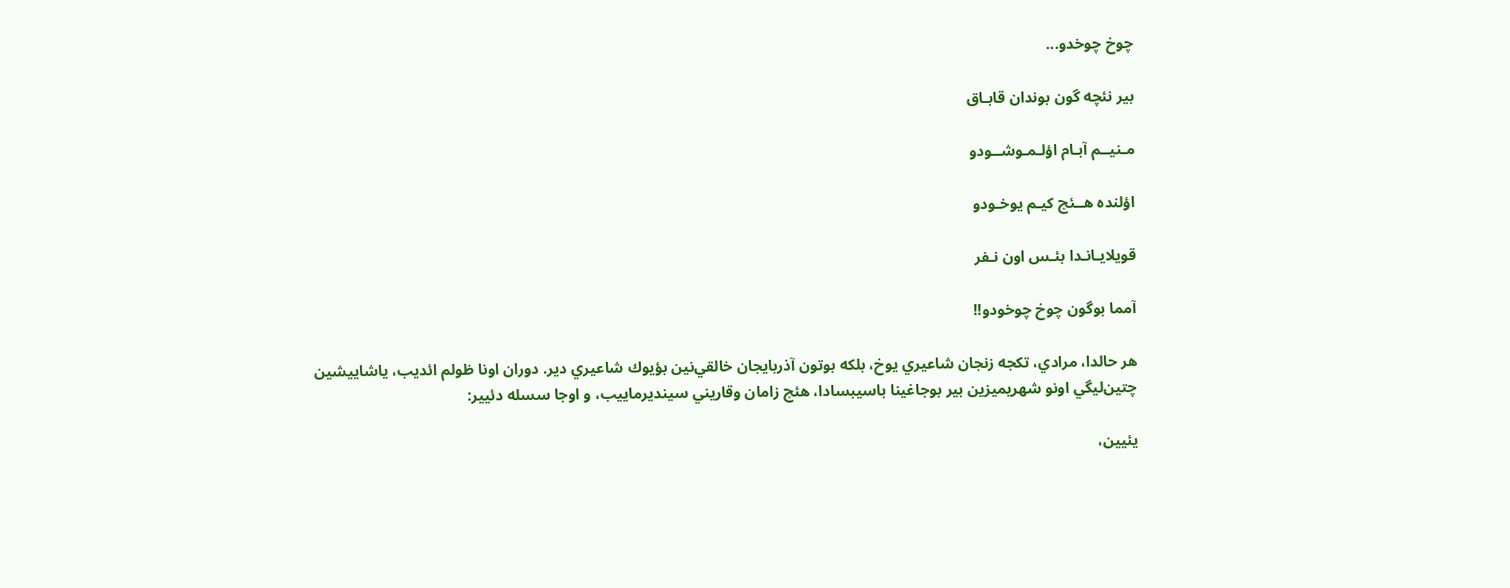چوخ چوخدو...

بير نئچه گون بوندان قابـاق

مـنيــم آبـام اؤلـمـوشــودو

اؤلنده هــئچ كيـم يوخـودو

قويلايـانـدا بئـس اون نـفر

آمما بوگون چوخ چوخودو!!

هر حالدا، مرادي، تكجه زنجان شاعيري يوخ، بلكه بوتون آذربايجان خالقي‌نين بؤيوك شاعيري دير. دوران اونا ظولم ائديب، ياشاييشين چتين‌ليگي اونو شهريميزين بير بوجاغينا باسيبسادا، هئچ زامان وقاريني سينديرماييب، و اوجا سسله دئيير:

يئيين،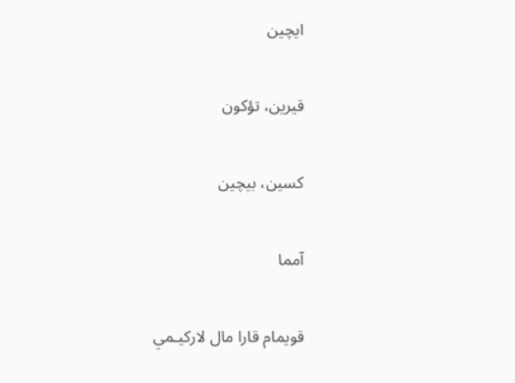ايچين

قيرين، تؤكون

كسين، بيچين

آمما

قويمام قارا مال لاركيـمي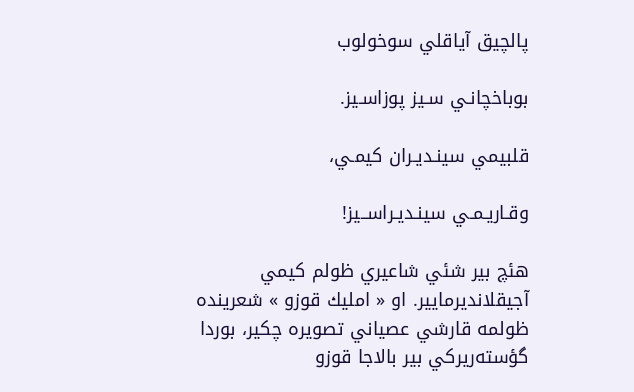پالچيق آياقلي سوخولوب

بوباخچانـي سـيز پوزاسـيز.

قلبيمي سينـديـران كيمـي،

وقـاريـمـي سينـديـراســيز!

هئچ بير شئي شاعيري ظولم كيمي آجيقلانديرمايير. او « امليك قوزو » شعرينده ظولمه قارشي عصياني تصويره چكير، بوردا گؤسته‌‌ريركي بير بالاجا قوزو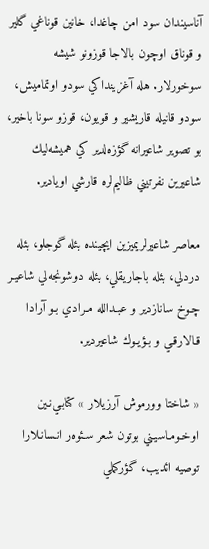آناسيندان سود امن چاغدا، خانين قوناغي گلير و قوناق اوچون بالاجا قوزونو شيشه سوخورلار. هله آغزينداكي سودو اوتماميش، سودو قانيله قاريشير و قويون، قوزو سونا باخير، بو تصوير شاعيرانه گؤزه‌لدير كي هميشه‌ليك شاعيرين نفرتيني ظاليم‌لره قارشي اويادير.

معاصر شاعيرلريميزين ايچينده بئله گوجلو، بئله دردلي، بئله باجاريقلي، بئله دوشونجه‌لي شاعيـر چـوخ سانازدير و عبـدالله مـرادي بـو آرادا قـالارقـي و بـؤيـوك شاعيردير.

« شاختا وورموش آرزيلار » كتابـي‌نـين اوخـومـاسيـني بوتون شعر سـئوه‌ر انـسانـلارا توصيه ائديب، گؤركملي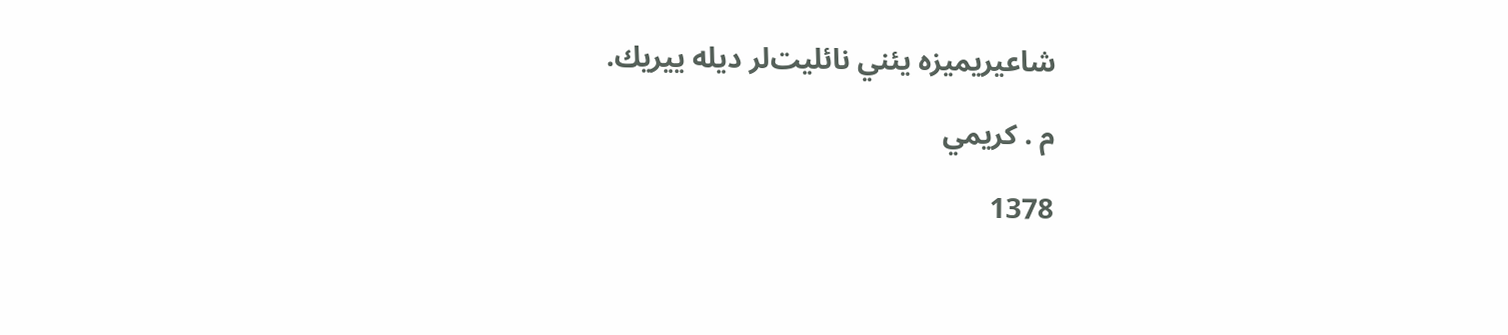شاعيريميزه يئني نائليت‌لر ديله ييريك.

م . كريمي

1378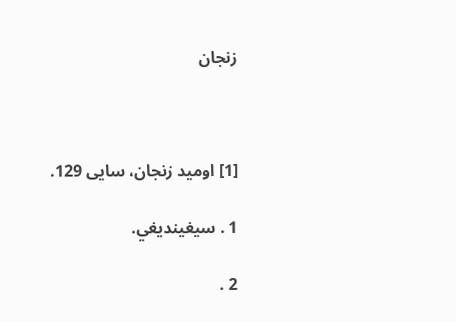زنجان



[1] اومید زنجان، سایی 129.

1 . سيغينديغي.

2 .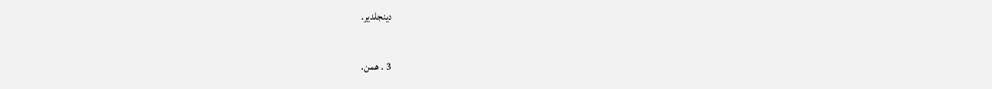دينجلدير.

3 . همن.